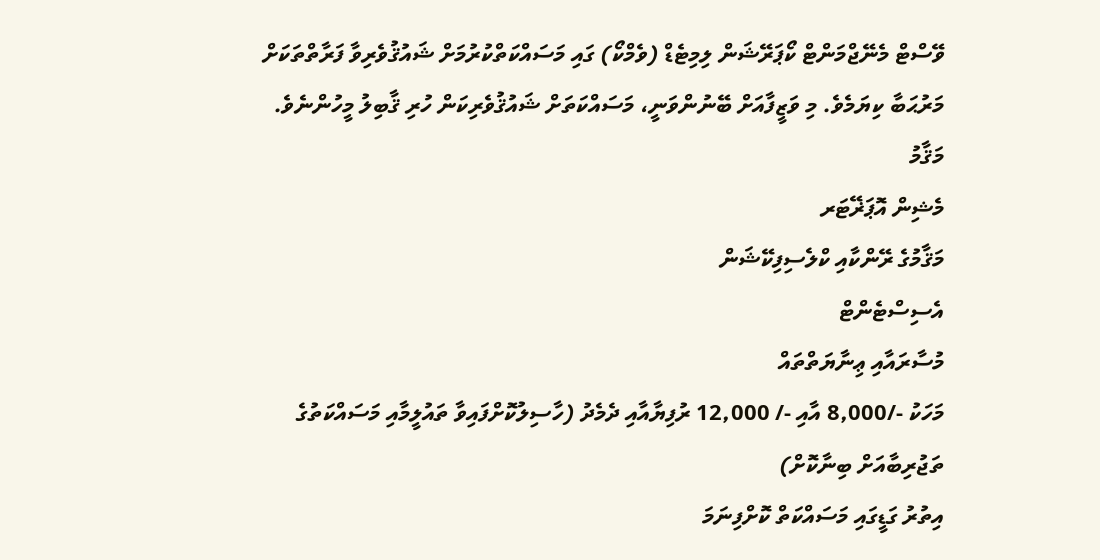ވޭސްޓް މެނޭޖްމަންޓް ކޯޕަރޭޝަން ލިމިޓެޑް (ވެމްކޯ) ގައި މަސައްކަތްކުރުމަށް ޝައުޤުވެރިވާ ފަރާތްތަކަށް މަރުޙަބާ ކިޔަމެވެ. މި ވަޒީފާއަށް ބޭނުންވަނީ، މަސައްކަތަށް ޝައުޤުވެރިކަން ހުރި ޤާބިލު މީހުންނެވެ.
މަޤާމު
މެޝިން އޮޕަޜޭޓަރ
މަޤާމުގެ ރޭންކާއި ކްލެސިފިކޭޝަން
އެސިސްޓެންޓް
މުސާރައާއި ޢިނާޔަތްތައް
މަހަކު -/8,000 އާއި -/ 12,000 ރުފިޔާއާއި ދެމެދު (ހާސިލުކޮށްފައިވާ ތައުލީމާއި މަސައްކަތުގެ ތަޖުރިބާއަށް ބިނާކޮށް)
އިތުރު ގަޑީގައި މަސައްކަތް ކޮށްފިނަމަ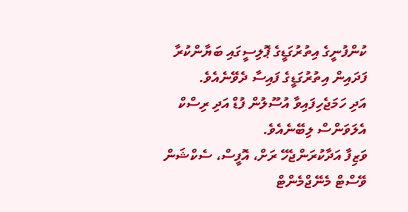ކުންފުނީގެ އިތުރުގަޑީގެ ޕޮލިސީގައި ބަޔާންކުރާ ފަދައިން އިތުރުގަޑީގެ ފައިސާ ދެވޭނެއެވެ.
އަދި ހަމަޖެހިފައިވާ އުސޫލުން ފުޑް އަދި ރިސްކް އެލަވަންސް ލިބޭނެއެވެ.
ވަޒިފާ އަދާކުރަންޖެހޭ ރަށް، އޮފީސް، ސެކްޝަން
ވޭސްޓް މެނޭޖްމެންޓް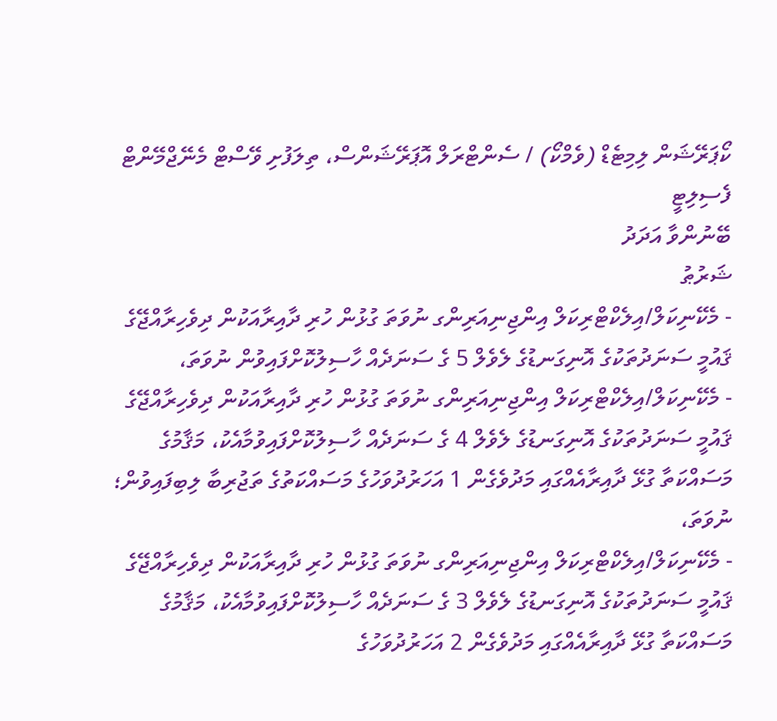ކޯޕަރޭޝަން ލިމިޓެޑް (ވެމްކޯ) / ސެންޓްރަލް އޮޕަރޭޝަންސް، ތިލަފުށި ވޭސްޓް މެނޭޖްމޭންޓް ފެސިލިޓީ
ބޭނުންވާ އަދަދު
ޝަރުޠު
- މެކޭނިކަލް/އިލެކްޓްރިކަލް އިންޖިނިއަރިންގ ނުވަތަ ގުޅުން ހުރި ދާއިރާއަކުން ދިވެހިރާއްޖޭގެ ޤައުމީ ސަނަދުތަކުގެ އޮނިގަނޑުގެ ލެވެލް 5 ގެ ސަނަދެއް ހާސިލުކޮށްފައިވުން ނުވަތަ،
- މެކޭނިކަލް/އިލެކްޓްރިކަލް އިންޖިނިއަރިންގ ނުވަތަ ގުޅުން ހުރި ދާއިރާއަކުން ދިވެހިރާއްޖޭގެ ޤައުމީ ސަނަދުތަކުގެ އޮނިގަނޑުގެ ލެވެލް 4 ގެ ސަނަދެއް ހާސިލުކޮށްފައިވުމާއެކު، މަޤާމުގެ މަސައްކަތާ ގުޅޭ ދާއިރާއެއްގައި މަދުވެގެން 1 އަހަރުދުވަހުގެ މަސައްކަތުގެ ތަޖުރިބާ ލިބިފައިވުން؛ ނުވަތަ،
- މެކޭނިކަލް/އިލެކްޓްރިކަލް އިންޖިނިއަރިންގ ނުވަތަ ގުޅުން ހުރި ދާއިރާއަކުން ދިވެހިރާއްޖޭގެ ޤައުމީ ސަނަދުތަކުގެ އޮނިގަނޑުގެ ލެވެލް 3 ގެ ސަނަދެއް ހާސިލުކޮށްފައިވުމާއެކު، މަޤާމުގެ މަސައްކަތާ ގުޅޭ ދާއިރާއެއްގައި މަދުވެގެން 2 އަހަރުދުވަހުގެ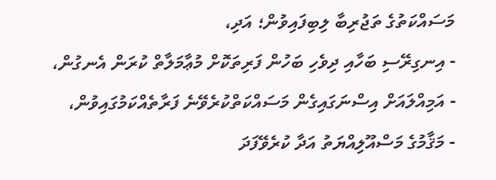މަސައްކަތުގެ ތަޖުރިބާ ލިބިފައިވުން؛ އަދި،
- އިނގިރޭސި ބަހާއި ދިވެހި ބަހުން ފަރިތަކޮށް މުޢާމަލާތް ކުރަން އެނގުން،
- އަމިއްލައަށް އިސްނަގައިގެން މަސައްކަތްކުރެވޭނެ ފަރާތެއްކަމުގައިވުން،
- މަޤާމުގެ މަސްއޫލިއްޔަތު އަދާ ކުރެވޭފަދަ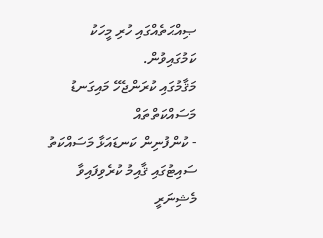ޞިއްޙަތެއްގައި ހުރި މީހަކު ކަމުގައިވުން.
މަޤާމުގައި ކުރަންޖެހޭ މައިގަނޑު މަސައްކަތްތައް
- ކުންފުނިން ކަނޑައަޅާ މަސައްކަތު ސައިޓުގައި ޤާއިމު ކުރެވިފައިވާ މެޝިނަރީ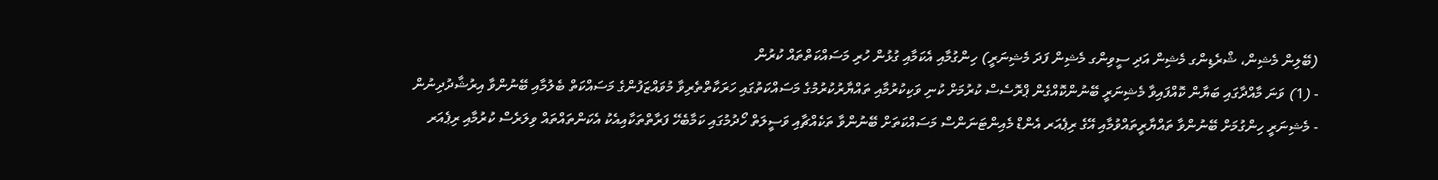(ބޭލިން މެޝިން، ޝްރެޑިންގ މެޝިން އަދި ސީވިންގ މެޝިން ފަދަ މެޝިނަރީ) ހިންގުމާއި އެކަމާއި ގުޅުން ހުރި މަސައްކަތްތައް ކުރުން
- (1) ވަނަ މާއްދާގައި ބަޔާން ކޮއްފައިވާ މެޝިނަރީ ބޭނުންކޮއްގެން ޕްރޮސެސް ކުރުމަށް ކުނި ވަކިކުރުމާއި ތައްޔާރުކުރުމުގެ މަސައްކަތުގައި ހަރަކާތްތެރިވާ މުވައްޒަފުންގެ މަސައްކަތް ބެލުމާއި ބޭނުންވާ އިރުޝާދުދިނުން
- މެޝިނަރީ ހިންގުމަށް ބޭނުންވާ ތައްޔާރީތައްވުމާއި އޭގެ ރިޕެއަރ އެންޑް މެއިންޓަނަންސް މަސައްކަތަށް ބޭނުންވާ ތަކެއްޗާއި ވަސީލަތް ހޯދުމުގައި ކަމާބެހޭ ފަރާތްތަކާއިއެކު އެކަންތައްތައް ވިލަރެސް ކުރުމާއި ރިޕެއަރ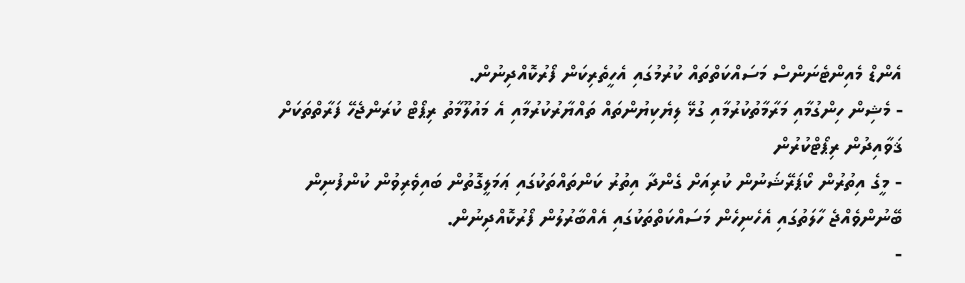އެންޑް މެއިންޓެނަންސް މަސައްކަތްތައް ކުރުމުގައި އެހީތެރިކަން ފޯރުކޮއްދިނުން.
- މެޝިން ހިންގުމާއި މަރާމާތުކުރުމާއި ގުޅޭ ލިޔެކިޔުންތައް ތައްޔާރުކުރުމާއި އެ މައުލޫމާތު ރިޕޯޓް ކުރަންޖެހޭ ފަރާތްތަކަށް ޤަވާއިދުން ރިޕޯޓްކުރުން
- މީގެ އިތުރުން ކޯޕަރޭޝަނުން ކުރިއަށް ގެންދާ އިތުރު ކަންތައްތަކުގައި ޢަމަލީގޮތުން ބައިވެރިވުން ކުންފުނިން ބޭނުންވެއްޖެ ހާލަތުގައި އެހެނިހެން މަސައްކަތްތަކުގައި އެއްބާރުލުން ފޯރުކޮއްދިނުން.
-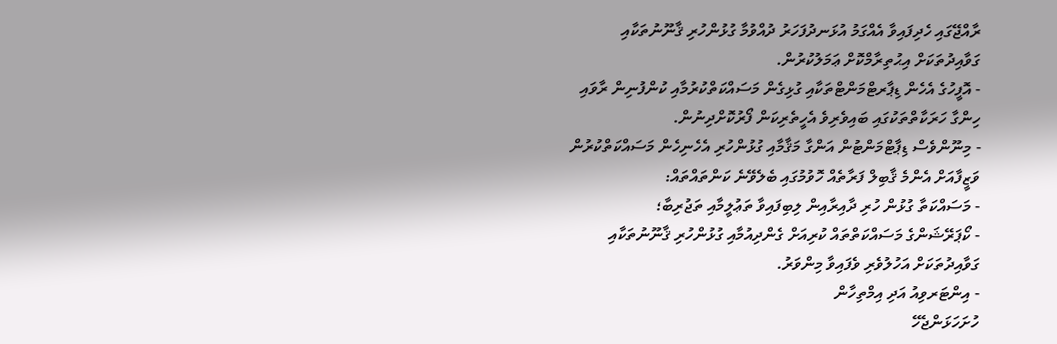ރާއްޖޭގައި ހެދިފައިވާ އެއްގަމު އުޅަނދުފަހަރު ދުއްވުމާ ގުޅުންހުރި ޤާނޫނުތަކާއި ގަވާއިދުތަކަށް އިޙުތިރާމްކޮށް ޢަމަލުކުރުން.
- އޮފީހުގެ އެހެން ޑިޕާރޓްމަންޓްތަކާއި ގުޅިގެން މަސައްކަތްކުރުމާއި ކުންފުނިން ރާވައި ހިންގާ ހަރަކާތްތަކުގައި ބައިވެރިވެ އެހީތެރިކަން ފޯރުކޮށްދިނުން.
- މިނޫންވެސް ޑިޕާޓްމަންޓުން އަންގާ މަޤާމާއި ގުޅުންހުރި އެހެނިހެން މަސައްކަތްކުރުން
ވަޒީފާއަށް އެންމެ ޤާބިލް ފަރާތެއް ހޮވުމުގައި ބެލެވޭނެ ކަންތައްތައް:
- މަސައްކަތާ ގުޅުން ހުރި ދާއިރާއިން ލިބިފައިވާ ތަޢުލީމާއި ތަޖުރިބާ؛
- ކޯޕަރޭޝަންގެ މަސައްކަތްތައް ކުރިއަށް ގެންދިއުމާއި ގުޅުންހުރި ޤާނޫނުތަކާއި ގަވާއިދުތަކަށް އަހުލުވެރި ވެފައިވާ މިންވަރު.
- އިންޓަރވިއު އަދި އިމްތިހާން
ހުށަހަޅަންޖެހޭ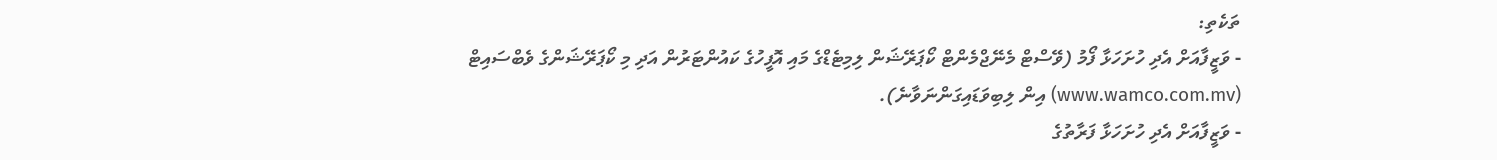ތަކެތި:
- ވަޒީފާއަށް އެދި ހުށަހަޅާ ފޯމު (ވޭސްޓް މެނޭޖްމެންޓް ކޯޕަރޭޝަން ލިމިޓެޑްގެ މައި އޮފީހުގެ ކައުންޓަރުން އަދި މި ކޯޕަރޭޝަންގެ ވެބްސައިޓް (www.wamco.com.mv) އިން ލިބިވަޑައިގަންނަވާނެ).
- ވަޒީފާއަށް އެދި ހުށަހަޅާ ފަރާތުގެ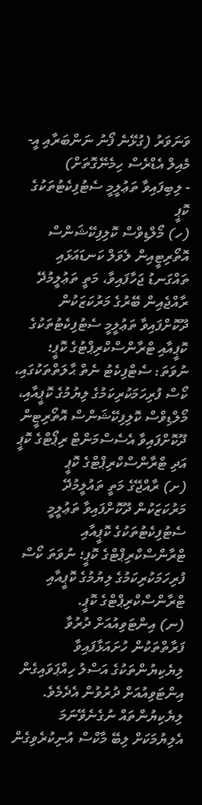ވަނަވަރު (ގުޅޭނެ ފޯނު ނަންބަރާއި އީ-މެއިލް އެޑްރެސް ހިމެނޭގޮތަށް)
- ލިބިފައިވާ ތަޢުލީމީ ސެޓުފިކެޓުތަކުގެ ކޮޕީ
(ހ) މޯލްޑިވްސް ކޮލިފިކޭޝަންސް އޮތޯރިޓީއިން ލެވަލް ކަނޑައަޅައި ތައްގަނޑު ޖަހާފައިވާ، މަތީ ތަޢުލީމުދޭ ރާއްޖެއިން ބޭރުގެ މަރުކަޒަކުން ދޫކޮށްފައިވާ ތަޢުލީމީ ސެޓުފިކެޓުތަކުގެ ކޮޕީއާއި ޓްރާންސްކްރިޕްޓުގެ ކޮޕީ؛ ނުވަތަ: ސެޓްފިކެޓު ނެތް ޙާލަތްތަކުގައި، ކޯސް ފުރިހަމަކުރިކަމުގެ ލިޔުމުގެ ކޮޕީއާއި، މޯލްޑިވްސް ކޮލިފިކޭޝަންސް އޮތޯރިޓީން ދޫކޮށްފައިވާ އެސެސްމަންޓް ރިޕޯޓްގެ ކޮޕީ އަދި ޓްރާންސްކްރިޕްޓްގެ ކޮޕީ
(ށ) ރާއްޖޭގެ މަތީ ތައުލީމުދޭ މަރުކަޒަކުން ދޫކޮށްފައިވާ ތަޢުލީމީ ސެޓުފިކެޓުތަކުގެ ކޮޕީއާއި ޓްރާންސްކްރިޕްޓްގެ ކޮޕީ؛ ނުވަތަ ކޯސް ފުރިހަމަކުރިކަމުގެ ލިޔުމުގެ ކޮޕީއާއި ޓްރާންސްކްރިޕްޓްގެ ކޮޕީ.
(ނ) އިންޓަވިއުއަށް ދުރުވާ ފަރާތްތަކުން ހުށައަޅާފައިވާ ލިޔެކިޔުންތަކުގެ އަސްލު ހިއްޕަވައިގެން އިންޓަވިއުއަށް ދުރުވުން އެދެމެވެ. ލިޔެކިޔުންތައް ނުގެނެވޭނަމަ އެލިޔުމަކަށް ލިބޭ މާކްސް އުނިކުރެވިގެން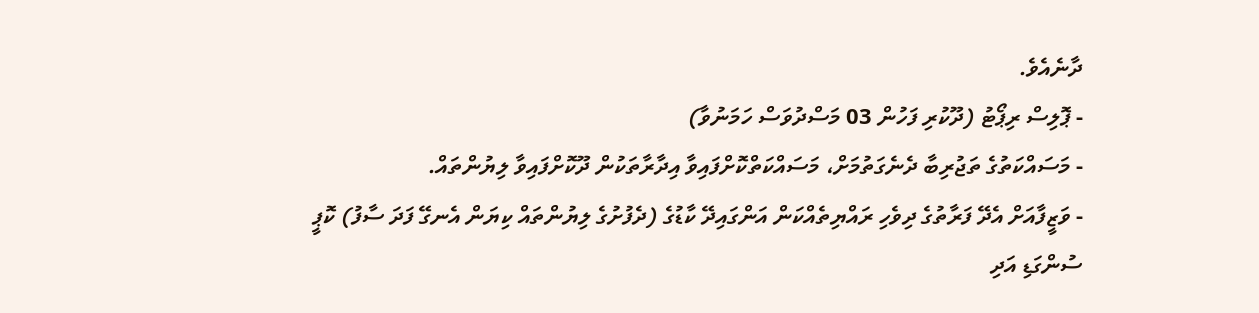ދާނެއެވެ.
- ޕޮލިސް ރިޕޯޓު (ދޫކުރި ފަހުން 03 މަސްދުވަސް ހަމަނުވާ)
- މަސައްކަތުގެ ތަޖުރިބާ ދެނެގަތުމަށް، މަސައްކަތްކޮށްފައިވާ އިދާރާތަކުން ދޫކޮށްފައިވާ ލިޔުންތައް.
- ވަޒީފާއަށް އެދޭ ފަރާތުގެ ދިވެހި ރައްޔިތެއްކަން އަންގައިދޭ ކާޑުގެ (ދެފުށުގެ ލިޔުންތައް ކިޔަން އެނގޭ ފަދަ ސާފު) ކޮޕީ
ސުންގަޑި އަދި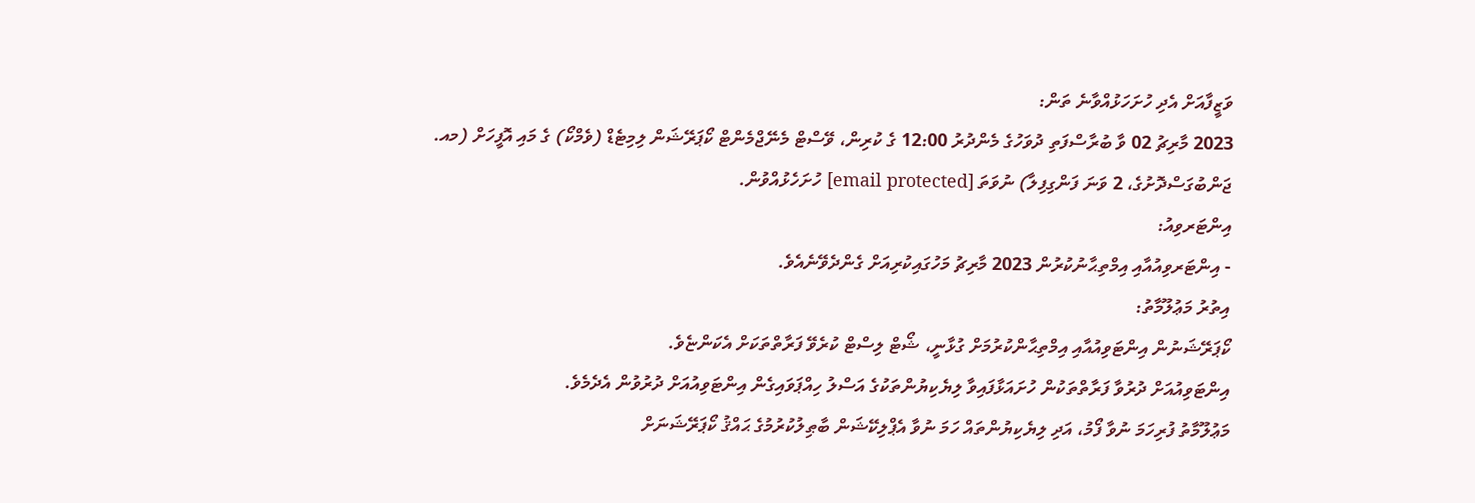ވަޒީފާއަށް އެދި ހުށަހަޅުއްވާނެ ތަން:
2023 މާރިޗު 02 ވާ ބުރާސްފަތި ދުވަހުގެ މެންދުރު 12:00 ގެ ކުރިން، ވޭސްޓް މެނޭޖްމެންޓް ކޯޕަރޭޝަން ލިމިޓެޑް (ވެމްކޯ) ގެ މައި އޮފީހަށް (މއ. ޖަންބުގަސްދޮށުގެ، 2 ވަނަ ފަންގިފިލާ) ނުވަތަ [email protected] ހުށަހެޅުއްވުން.
އިންޓަރވިއު:
- އިންޓަރވިއުއާއި އިމްތިޙާނުކުރުން 2023 މާރިޗު މަހުގައިކުރިއަށް ގެންދެވޭނެއެވެ.
އިތުރު މަޢުލޫމާތު:
ކޯޕަރޭޝަނުން އިންޓަވިއުއާއި އިމްތިޙާންކުރުމަށް ގުޅާނީ، ޝޯޓް ލިސްޓް ކުރެވޭ ފަރާތްތަކަށް އެކަންޏެވެ.
އިންޓަވިއުއަށް ދުރުވާ ފަރާތްތަކުން ހުށައަޅާފައިވާ ލިޔެކިޔުންތަކުގެ އަސްލު ހިއްޕަވައިގެން އިންޓަވިއުއަށް ދުރުވުން އެދެމެވެ.
މަޢުލޫމާތު ފުރިހަމަ ނުވާ ފޯމު، އަދި ލިޔެކިޔުންތައް ހަމަ ނުވާ އެޕްލިކޭޝަން ބާޠިލުކުރުމުގެ ޙައްޤު ކޯޕަރޭޝަނަށް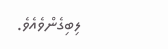ލިބިގެންވެއެވެ.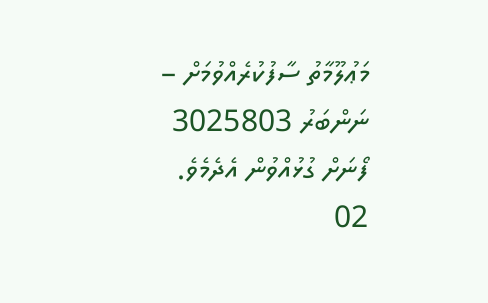މަޢުލޫމާތު ސާފުކުރެއްވުމަށް – ނަންބަރު 3025803 ފޯނަށް ގުޅުއްވުން އެދެމެވެ.
02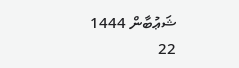ޝަޢުބާން 1444
22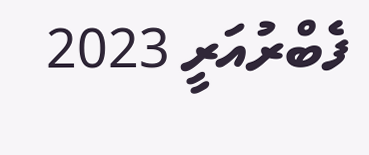ފެބްރުއަރީ 2023